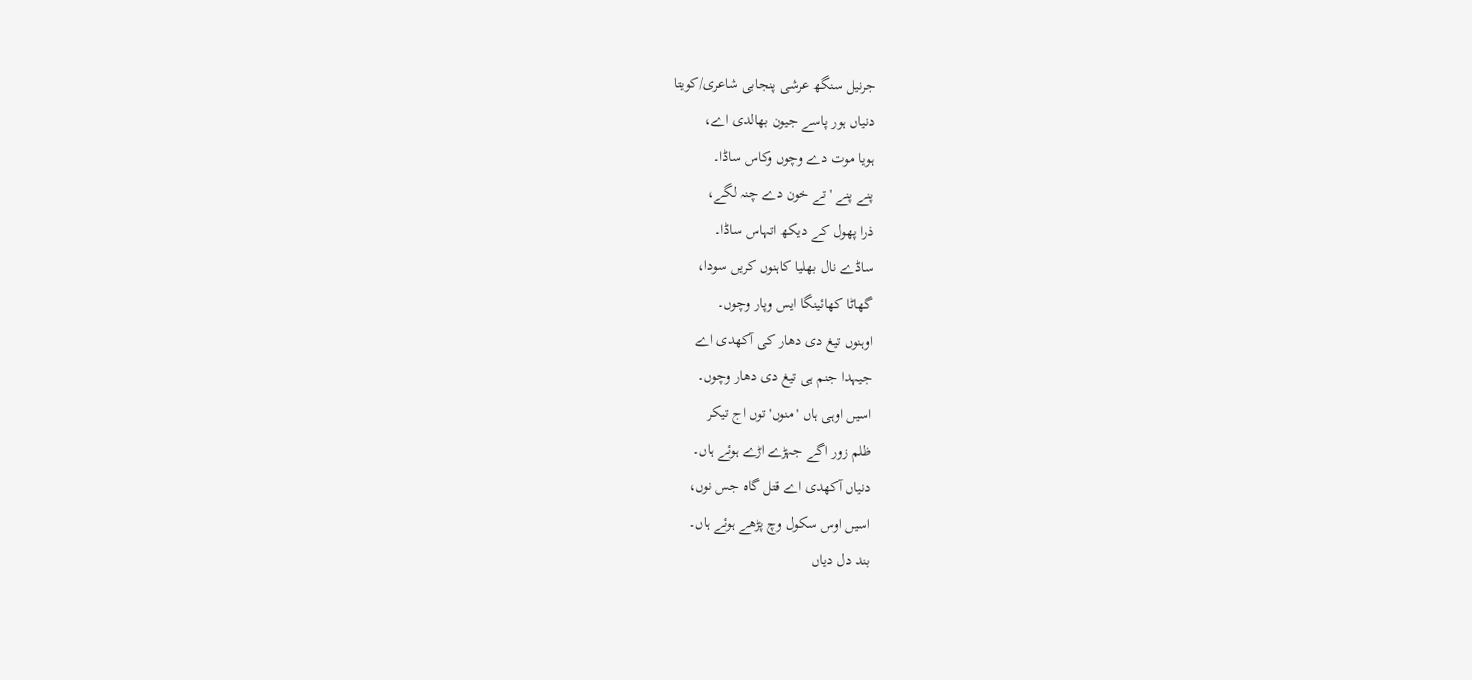جرنیل سنگھ عرشی پنجابی شاعری/کویتا
دنیاں ہور پاسے جیون بھالدی اے،
ہویا موت دے وچوں وکاس ساڈا۔
پنے پنے 'تے خون دے چنہ لگے،
ذرا پھول کے دیکھ اتہاس ساڈا۔
ساڈے نال بھلیا کاہنوں کریں سودا،
گھاٹا کھائینگا ایس وپار وچوں۔
اوہنوں تیغ دی دھار کی آکھدی اے
جیہدا جنم ہی تیغ دی دھار وچوں۔
اسیں اوہی ہاں 'منوں' توں اج تیکر
ظلم زور اگے جہڑے اڑے ہوئے ہاں۔
دنیاں آکھدی اے قتل گاہ جس نوں،
اسیں اوس سکول وچ پڑھے ہوئے ہاں۔
بند دل دیاں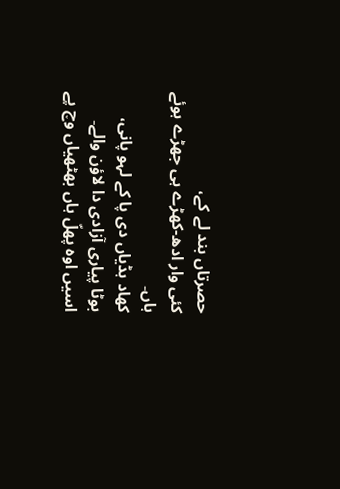حصرتاں بند لے کے،
کئی وار ادھ-کھڑے ہی جھڑے ہوئے ہاں۔
کھاد ہڈیاں دی پا کے لہو پانی،
بوٹا پیاری آزادی دا لاؤن والے۔
اسیں اوہ پھلّ ہاں بھٹھیاں وچ پے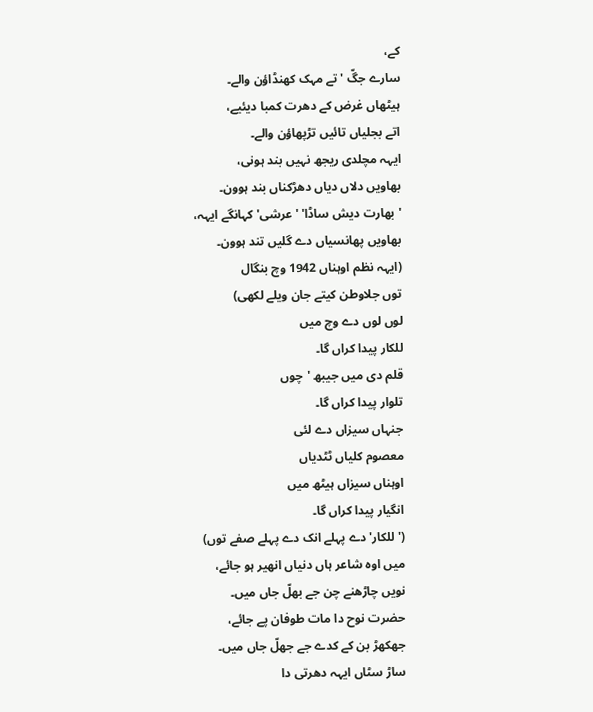کے،
سارے جگّ 'تے مہک کھنڈاؤن والے۔
ہیٹھاں غرض کے دھرت کمبا دیئیے،
اتے بجلیاں تائیں تڑپھاؤن والے۔
ایہہ مچلدی ریجھ نہیں بند ہونی،
بھاویں دلاں دیاں دھڑکناں بند ہوون۔
'بھارت دیش ساڈا' 'عرشی' کہانگے ایہہ،
بھاویں پھانسیاں دے گلیں تند ہوون۔
(ایہہ نظم اوہناں 1942 وچ بنگال
توں جلاوطن کیتے جان ویلے لکھی)
لوں لوں دے وچ میں
للکار پیدا کراں گا۔
قلم دی میں جیبھ 'چوں
تلوار پیدا کراں گا۔
جنہاں سیزاں دے لئی
معصوم کلیاں ٹٹدیاں
اوہناں سیزاں ہیٹھ میں
انگیار پیدا کراں گا۔
('للکار' دے پہلے انک دے پہلے صفے توں)
میں اوہ شاعر ہاں دنیاں انھیر ہو جائے،
نویں چاڑھنے چن جے بھلّ جاں میں۔
حضرت نوح دا مات طوفان پے جائے،
جھکھڑ بن کے کدے جے جھلّ جاں میں۔
ساڑ سٹاں ایہہ دھرتی دا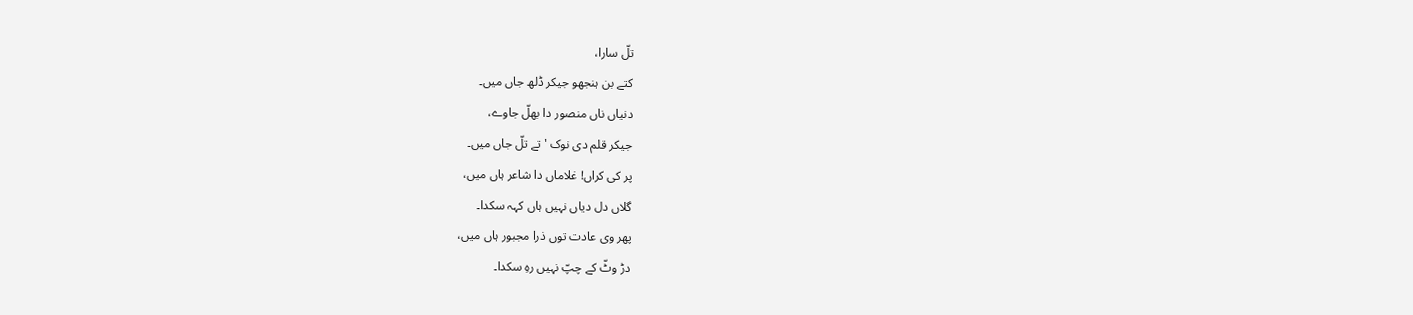تلّ سارا،
کتے بن ہنجھو جیکر ڈلھ جاں میں۔
دنیاں ناں منصور دا بھلّ جاوے،
جیکر قلم دی نوک 'تے تلّ جاں میں۔
پر کی کراں! غلاماں دا شاعر ہاں میں،
گلاں دل دیاں نہیں ہاں کہہ سکدا۔
پھر وی عادت توں ذرا مجبور ہاں میں،
دڑ وٹّ کے چپّ نہیں رہِ سکدا۔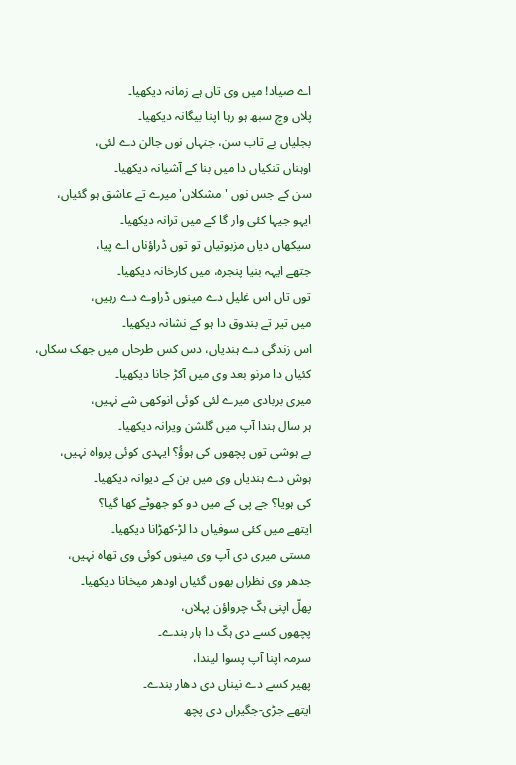اے صیاد! میں وی تاں ہے زمانہ دیکھیا۔
پلاں وچ سبھ ہو رہا اپنا بیگانہ دیکھیا۔
بجلیاں بے تاب سن، جنہاں نوں جالن دے لئی،
اوہناں تنکیاں دا میں بنا کے آشیانہ دیکھیا۔
سن کے جس نوں 'مشکلاں' میرے تے عاشق ہو گئیاں،
ایہو جیہا کئی وار گا کے میں ترانہ دیکھیا۔
سیکھاں دیاں مزبوتیاں تو توں ڈراؤناں اے پیا،
جتھے ایہہ بنیا پنجرہ، میں کارخانہ دیکھیا۔
توں تاں اس غلیل دے مینوں ڈراوے دے رہیں،
میں تیر تے بندوق دا ہو کے نشانہ دیکھیا۔
اس زندگی دے ہندیاں، دس کس طرحاں میں جھک سکاں،
کئیاں دا مرنو بعد وی میں آکڑ جانا دیکھیا۔
میری بربادی میرے لئی کوئی انوکھی شے نہیں،
ہر سال ہندا آپ میں گلشن ویرانہ دیکھیا۔
بے ہوشی توں پچھوں کی ہوؤُ؟ ایہدی کوئی پرواہ نہیں،
ہوش دے ہندیاں وی میں بن کے دیوانہ دیکھیا۔
کی ہویا؟ جے پی کے میں دو کو جھوٹے کھا گیا؟
ایتھے میں کئی سوفیاں دا لڑ-کھڑانا دیکھیا۔
مستی میری دی آپ وی مینوں کوئی وی تھاہ نہیں،
جدھر وی نظراں بھوں گئیاں اودھر میخانا دیکھیا۔
پھلّ اپنی ہکّ چرواؤن پہلاں،
پچھوں کسے دی ہکّ دا ہار بندے۔
سرمہ اپنا آپ پسوا لیندا،
پھیر کسے دے نیناں دی دھار بندے۔
ایتھے جڑی-جگیراں دی پچھ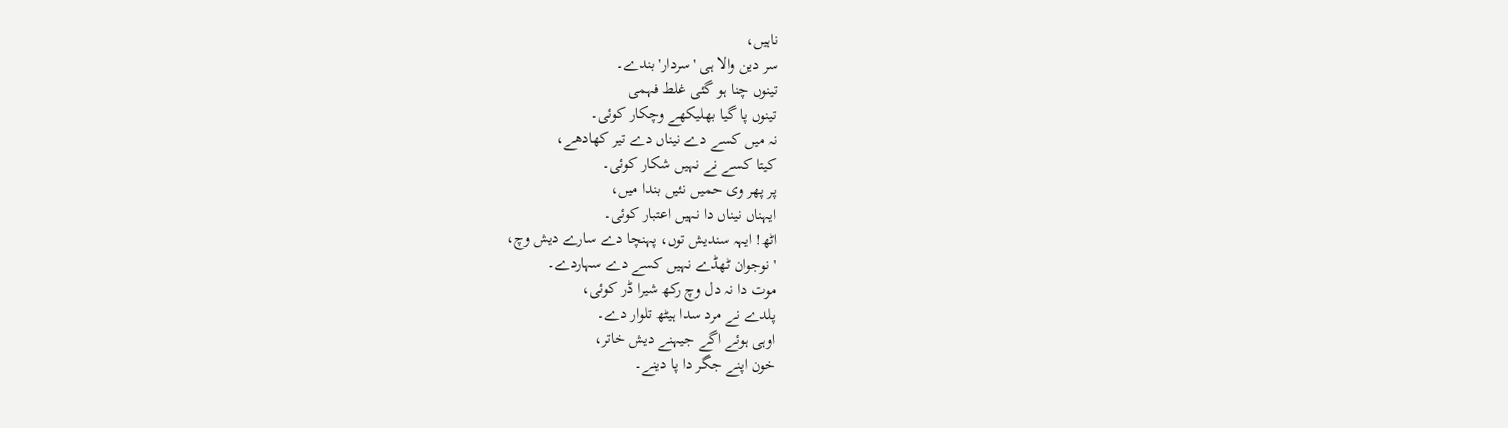ناہیں،
سر دین والا ہی 'سردار' بندے۔
تینوں چنا ہو گئی غلط فہمی
تینوں پا گیا بھلیکھے وچکار کوئی۔
نہ میں کسے دے نیناں دے تیر کھادھے،
کیتا کسے نے نہیں شکار کوئی۔
پر پھر وی حمیں نئیں بندا میں،
ایہناں نیناں دا نہیں اعتبار کوئی۔
اٹھ! ایہہ سندیش توں، پہنچا دے سارے دیش وچ،
'نوجوان ٹھڈے نہیں کسے دے سہاردے۔
موت دا نہ دل وچ رکھ شیرا ڈر کوئی،
پلدے نے مرد سدا ہیٹھ تلوار دے۔
اوہی ہوئے اگے جیہنے دیش خاتر،
خون اپنے جگر دا پا دینے۔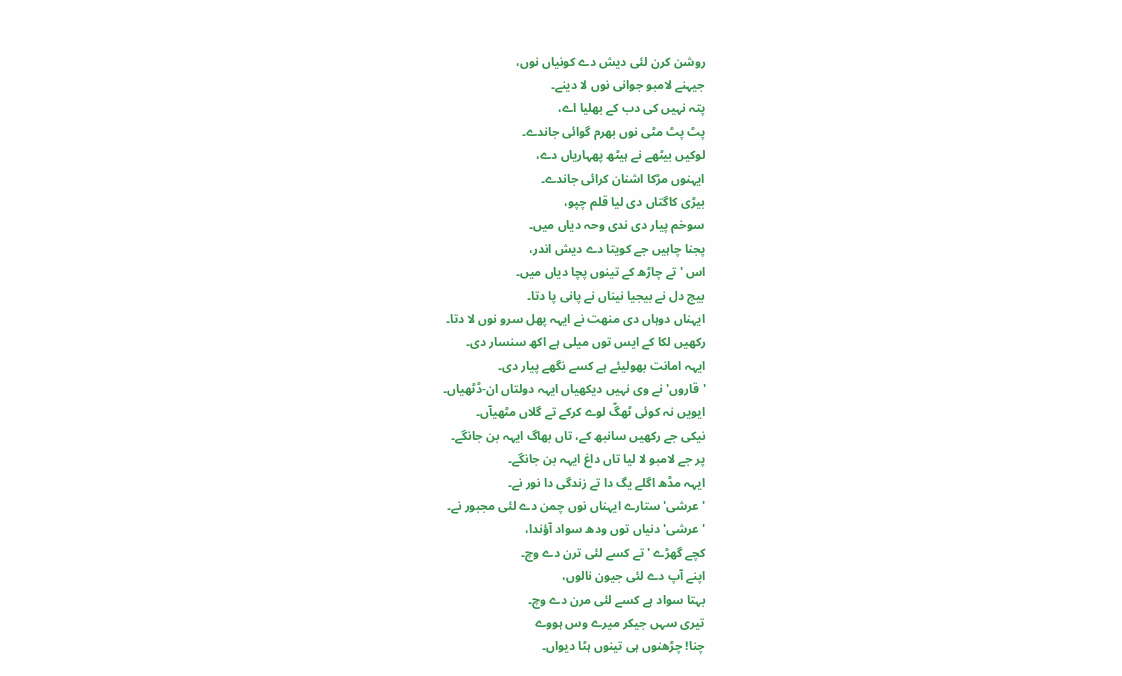روشن کرن لئی دیش دے کونیاں نوں،
جیہنے لامبو جوانی نوں لا دینے۔
پتہ نہیں کی دب کے بھلیا اے،
پٹ پٹ مٹی نوں بھرم گوائی جاندے۔
لوکیں بیٹھے نے ہیٹھ پھہاریاں دے،
ایہنوں مڑکا اشنان کرائی جاندے۔
بیڑی کاگتاں دی لیا قلم چپو،
سوخم پیار دی ندی وحہ دیاں میں۔
پجنا چاہیں جے کویتا دے دیش اندر،
اس 'تے چاڑھ کے تینوں پچا دیاں میں۔
بیج دل نے بیجیا نیناں نے پانی پا دتا۔
ایہناں دوہاں دی منھت نے ایہہ پھل سرو نوں لا دتا۔
رکھیں لکا کے ایس توں میلی ہے اکھ سنسار دی۔
ایہہ امانت بھولیئے ہے کسے نگھے پیار دی۔
'قاروں' نے وی نہیں دیکھیاں ایہہ دولتاں ان-ڈٹھیاں۔
ایویں نہ کوئی ٹھگّ لوے کرکے تے گلاں مٹھیآں۔
نیکی جے رکھیں سانبھ کے، تاں بھاگ ایہہ بن جانگے۔
پر جے لامبو لا لیا تاں داغ ایہہ بن جانگے۔
ایہہ مڈھ اگلے یگ دا تے زندگی دا نور نے۔
'عرشی' ستارے ایہناں نوں چمن دے لئی مجبور نے۔
'عرشی' دنیاں توں ودھ سواد آؤندا،
کچے گھڑے 'تے کسے لئی ترن دے وچ۔
اپنے آپ دے لئی جیون نالوں،
بہتا سواد ہے کسے لئی مرن دے وچ۔
تیری سہں جیکر میرے وس ہووے
چنا! چڑھنوں ہی تینوں ہٹا دیواں۔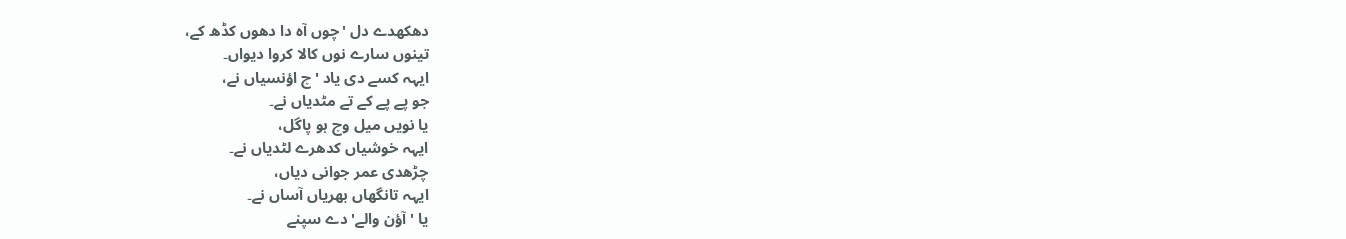دھکھدے دل 'چوں آہ دا دھوں کڈھ کے،
تینوں سارے نوں کالا کروا دیواں۔
ایہہ کسے دی یاد 'چ اؤنسیاں نے،
جو پے پے کے تے مٹدیاں نے۔
یا نویں میل وچ ہو پاگل،
ایہہ خوشیاں کدھرے لٹدیاں نے۔
چڑھدی عمر جوانی دیاں،
ایہہ تانگھاں بھریاں آساں نے۔
یا 'آؤن والے' دے سپنے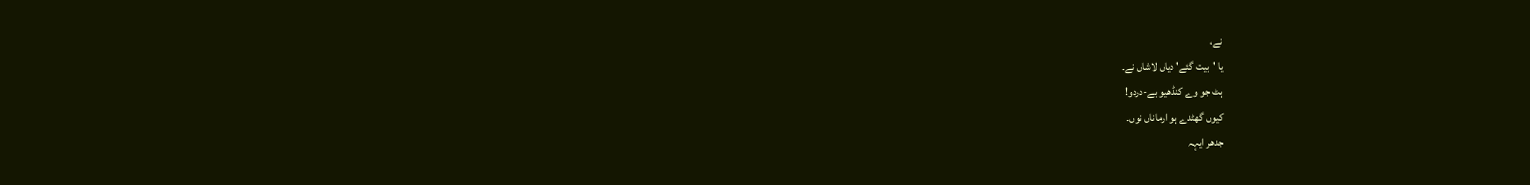نے،
یا 'بیت گئے' دیاں لاشاں نے۔
ہٹ جو وے کنڈھیو بے-دردو!
کیوں گھٹدے ہو ارماناں نوں۔
جدھر ایہہ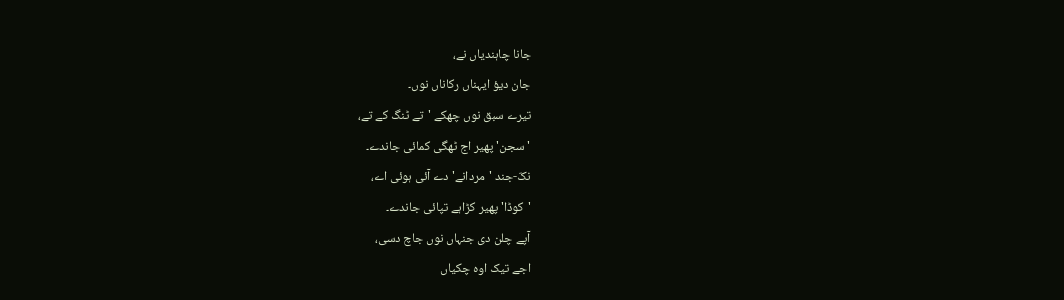جانا چاہندیاں نے،
جان دیؤ ایہناں رکاناں نوں۔
تیرے سبق نوں چھکے 'تے ٹنگ کے تے،
'سجن' پھیر اج ٹھگی کمائی جاندے۔
نکّ-جند 'مردانے' دے آئی ہوئی اے،
'کوڈا' پھیر کڑاہے تپائی جاندے۔
آپے چلن دی جنہاں نوں جاچ دسی،
اجے تیک اوہ چکیاں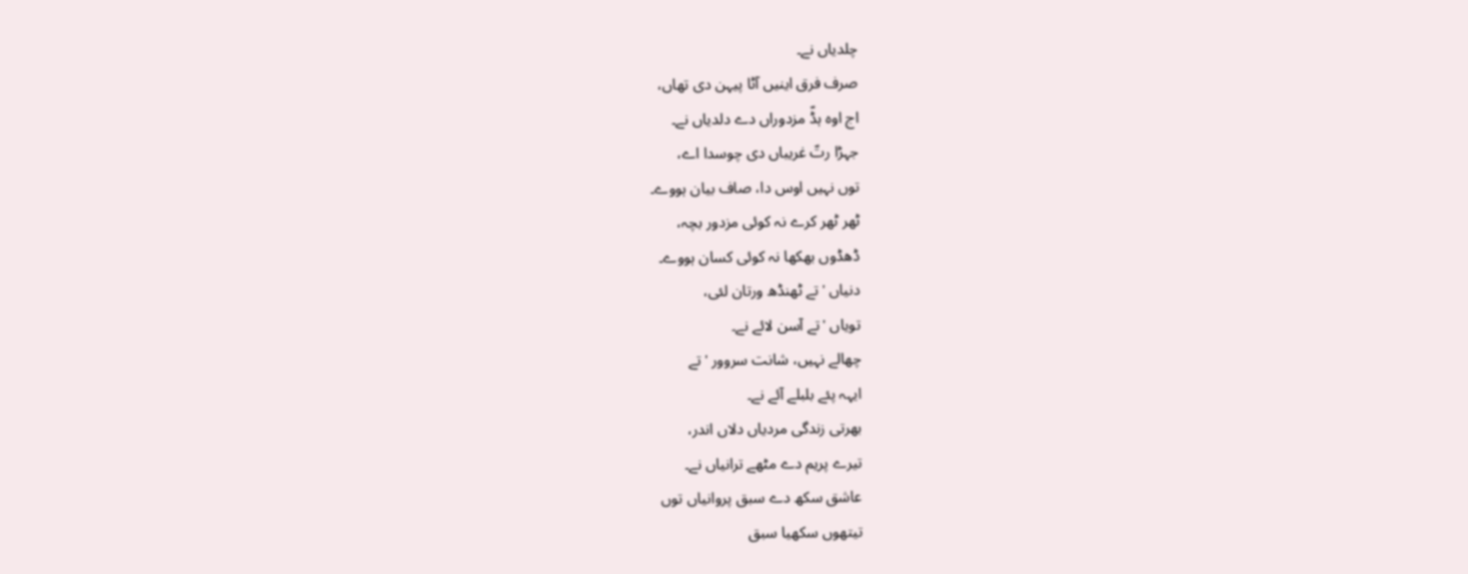چلدیاں نے۔
صرف فرق اینیں آٹا پیہن دی تھاں،
اج اوہ ہڈّ مزدوراں دے دلدیاں نے۔
جہڑا رتّ غریباں دی چوسدا اے،
توں نہیں اوس دا، صاف بیان ہووے۔
ٹھر ٹھر کرے نہ کوئی مزدور بچہ،
ڈھڈوں بھکھا نہ کوئی کسان ہووے۔
دنیاں 'تے ٹھنڈھ ورتان لئی،
تویاں 'تے آسن لائے نے۔
چھالے نہیں، شانت سروور 'تے
ایہہ پئے بلبلے آئے نے۔
بھرتی زندگی مردیاں دلاں اندر،
تیرے پریم دے مٹھے ترانیاں نے۔
عاشق سکھ دے سبق پروانیاں توں
تیتھوں سکھیا سبق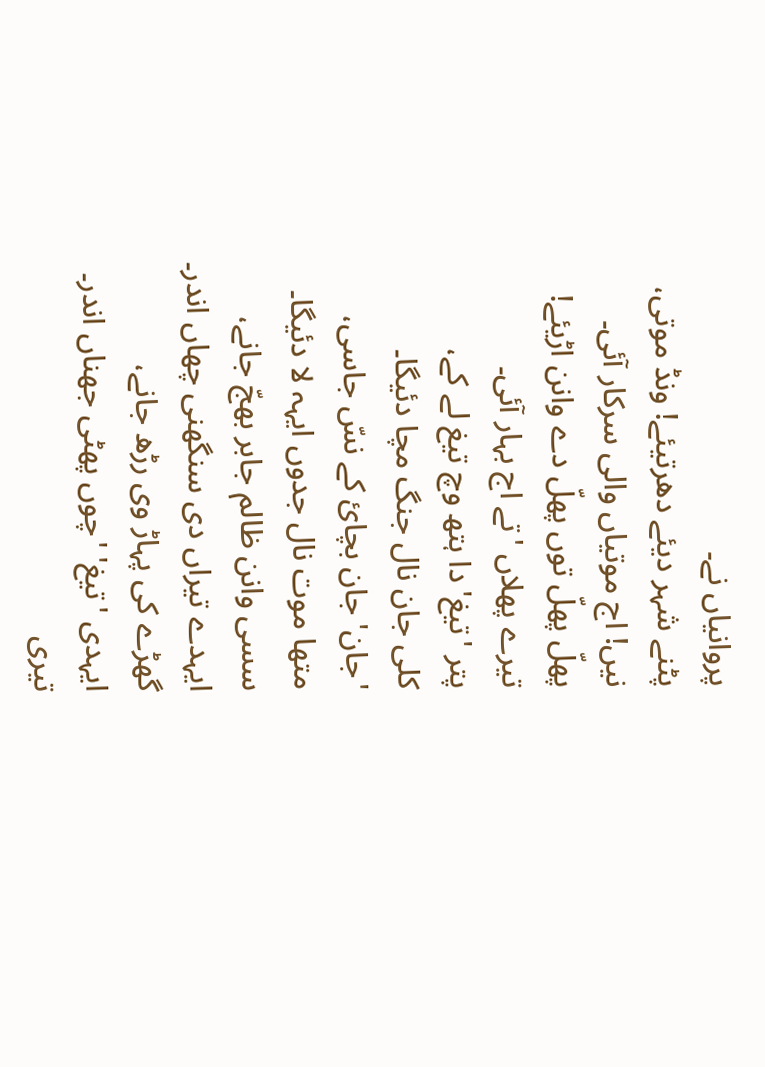پروانیاں نے۔
پٹنے شہر دیئے دھرتیئے! ونڈ موتی،
نیں! اج موتیاں والی سرکار آئی۔
پھلّ پھلّ توں پھلّ دے وانن اڑیئے!
تیرے پھلاں 'تے اج بہار آئی۔
پتر 'تیغ' دا ہتھ وچ تیغ لے کے،
کلی جان نال جنگ مچا دئیگا۔
'جان' جان بچائ کے نسّ جاسی،
متھا موت نال جدوں ایہہ لا دئیگا۔
سسی وانن ظالم جابر بھجّ جانے،
ایہدے تیراں دی سنگھنی چھاں اندر۔
گھڑے کی پہاڑ وی رڑھ جانے،
ایہدی 'تیغ' 'چوں پھٹی جھناں اندر۔
تیری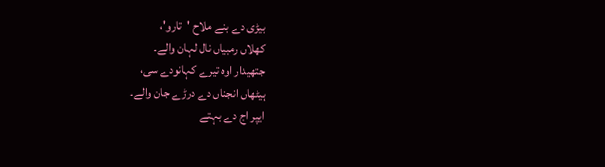بیڑی دے بنے ملاح 'تارو'،
کھلاں رمبیاں نال لہان والے۔
جتھیدار اوہ تیرے کہانودے سی،
ہیٹھاں انجناں دے درڑے جان والے۔
ایپر اج دے بہتے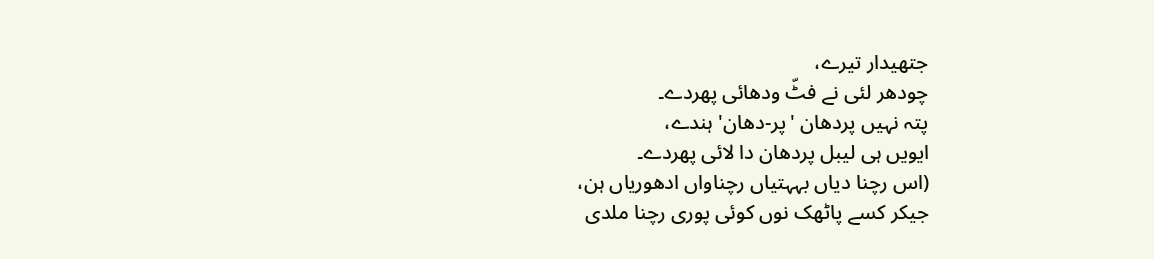جتھیدار تیرے،
چودھر لئی نے فٹّ ودھائی پھردے۔
پتہ نہیں پردھان 'پر-دھان' ہندے،
ایویں ہی لیبل پردھان دا لائی پھردے۔
(اس رچنا دیاں بہہتیاں رچناواں ادھوریاں ہن،
جیکر کسے پاٹھک نوں کوئی پوری رچنا ملدی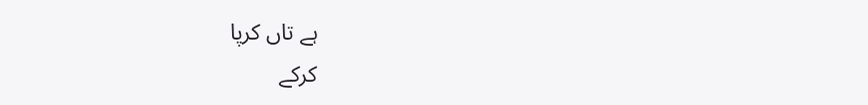ہے تاں کرپا
کرکے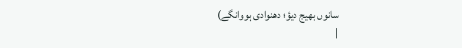سانوں بھیج دیؤ؛ دھنوادی ہووانگے)
|